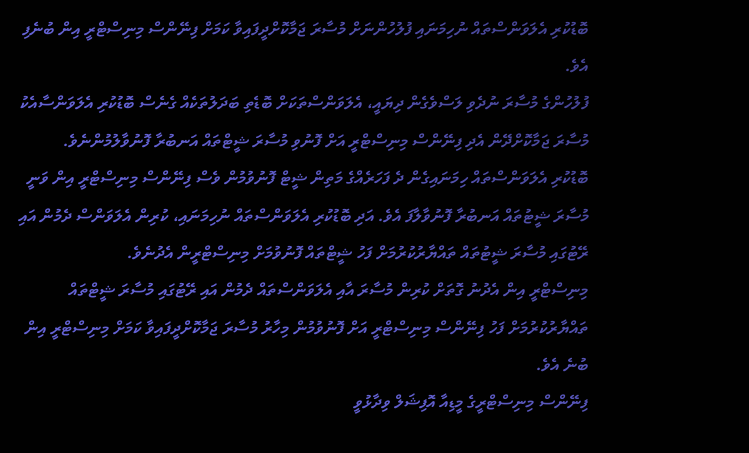ބޮޑުކުރި އެލަވަންސްތައް ނުހިމަނައި ފުލުހުންނަށް މުސާރަ ޖަމާކޮށްދީފައިވާ ކަމަށް ފިނޭންސް މިނިސްޓްރީ އިން ބުނެފި އެވެ.
ފުލުހުންގެ މުސާރަ ނުދެވި ލަސްވެގެން ދިޔައީ، އެލަވަންސްތަކަށް ބޮޑެތި ބަދަލުތަކެއް ގެނެސް ބޮޑުކުރި އެލަވަންސާއެކު މުސާރަ ޖަމާކޮށްދޭން އެދި ފިނޭންސް މިނިސްޓްރީ އަށް ފޮނުވި މުސާރަ ޝީޓްތައް އަނބުރާ ފޮނުވާލުމުންނެވެ.
ބޮޑުކުރި އެލަވަންސްތައް ހިމަނައިގެން ދެ ފަހަރެއްގެ މަތިން ޝީޓް ފޮނުވުމުން ވެސް ފިނޭންސް މިނިސްޓްރީ އިން ވަނީ މުސާރަ ޝީޓުތައް އަނބުރާ ފޮނުވާލާފަ އެވެ. އަދި ބޮޑުކުރި އެލަވަންސްތައް ނުހިމަނައި، ކުރިން އެލަވަންސް ދެމުން އައި ރޭޓުގައި މުސާރަ ޝީޓުތައް ތައްޔާރުކުރުމަށް ފަހު ޝީޓްތައް ފޮނުވުމަށް މިނިސްޓްރީން އެދުނެވެ.
މިނިސްޓްރީ އިން އެދުނު ގޮތަށް ކުރިން މުސާރަ އާއި އެލަވަންސްތައް ދެމުން އައި ރޭޓުގައި މުސާރަ ޝީޓްތައް ތައްޔާރުކުރުމަށް ފަހު ފިނޭންސް މިނިސްޓްރީ އަށް ފޮނުވުމުން މިހާރު މުސާރަ ޖަމާކޮށްދީފައިވާ ކަމަށް މިނިސްޓްރީ އިން ބުނެ އެވެ.
ފިނޭންސް މިނިސްޓްރީގެ މީޑިއާ އޮފިޝަލް ވިދާޅުވީ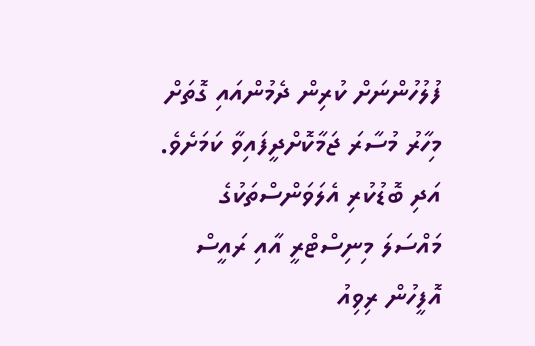ފުލުހުންނަށް ކުރިން ދެމުންއައި ގޮތަށް މިހާރު މުސާރަ ޖަމާކޮށްދީފައިވާ ކަމަށެވެ. އަދި ބޮޑުކުރި އެލަވަންސްތަކުގެ މައްސަލަ މިނިސްޓްރީ އާއި ރައީސް އޮފީހުން ރިވިއު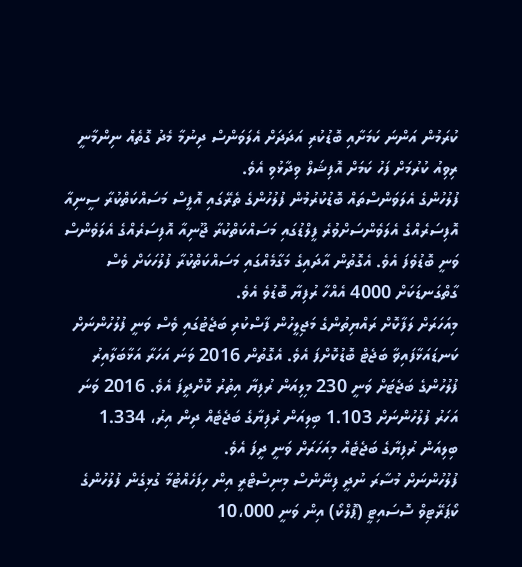ކުރަމުން އަންނަ ކަމަށާއި ބޮޑުކުރި އަދަދަށް އެލަވަންސް ދިނުމާ މެދު ގޮތެއް ނިންމާނީ ރިވިއު ކުރުމަށް ފަހު ކަމަށް އޮފިޝަލް ވިދާޅުވި އެވެ.
ފުލުހުންގެ އެލަވަންސްތައް ބޮޑުކުރުމުން ފުލުހުންގެ ތެރޭގައި އޮފީސް މަސައްކަތްކުރާ ސީނިއާ އޮފިސަރެއްގެ އެލަވެންސަށްވުރެ ފީލްޑުގައި މަސައްކަތްކުރާ ޖޫނިއާ އޮފިސަރެއްގެ އެލަވެންސް ވަނީ ބޮޑުވެފަ އެވެ. އެގޮތުން އާދައިގެ މަގާމެއްގައި މަސައްކަތްކުރާ ފުލުހަކަށް ވެސް ގާތްގަނޑަކަށް 4000 އެއްހާ ރުފިޔާ ބޮޑުވެ އެވެ.
މިއަހަރަށް ލަފާކޮށް ރައްޔިތުންގެ މަޖިލީހުން ފާސްކުރި ބަޖެޓުގައި ވެސް ވަނީ ފުލުހުންނަށް ކަނޑައަޅާފައިޥާ ބަޖެޓް ބޮޑުކޮށްފަ އެވެ. އެގޮތުން 2016 ވަނަ އަހަރާ އަޅާބަލާއިރު ފުލުހުންގެ ބަޖެޓަށް ވަނީ 230 މިލިއަން ރުފިޔާ އިތުރު ކޮށްދީފަ އެވެ. 2016 ވަނަ އަހަރު ފުލުހުންނަށް 1.103 ބިލިއަން ރުފިޔާގެ ބަޖެޓެއް ދިން އިރު، 1.334 ބިލިއަން ރުފިޔާގެ ބަޖެޓެއް މިއަހަރަށް ވަނީ ދީފަ އެވެ.
ފުލުހުންނަށް މުސާރަ ނުދީ ފިނޭންސް މިނިސްޓްރީ އިން ހިފަހެއްޓުމާ ގުޅިގެން ފުލުހުންގެ ކޯޕަރޭޓިވް ސޮސައިޓީ (ޕޮލްކޯ) އިން ވަނީ 10،000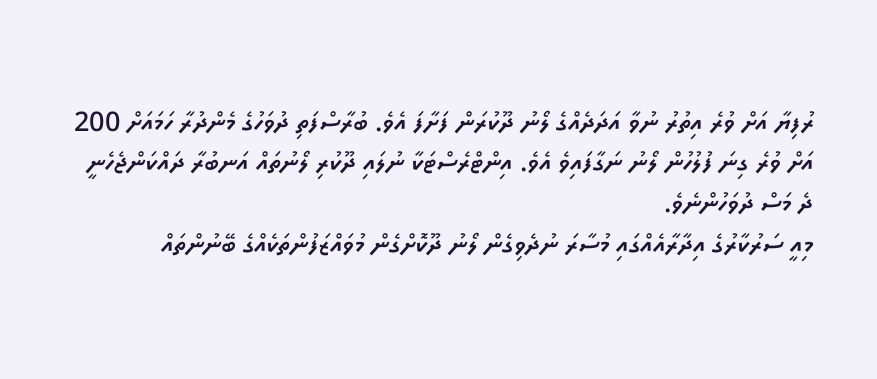ރުފިޔާ އަށް ވުރެ އިތުރު ނުވާ އަދަދެއްގެ ލޯނު ދޫކުރަން ފަށާފަ އެވެ. ބުރާސްފަތި ދުވަހުގެ މެންދުރާ ހަމައަށް 200 އަށް ވުރެ ގިނަ ފުލުހުން ލޯނު ނަގާފައިވެ އެވެ. އިންޓްރެސްޓަކާ ނުލައި ދޫކުރި ލޯނުތައް އަނބުރާ ދައްކަންޖެހެނީ ދެ މަސް ދުވަހުންނެވެ.
މިއީ ސަރުކާރުގެ އިދާރާއެއްގައި މުސާރަ ނުދެވިގެން ލޯނު ދޫކޮށްގެން މުވައްޒަފުންތަކެއްގެ ބޭނުންތައް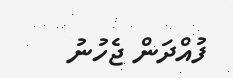ފުއްދަން ޖެހުނު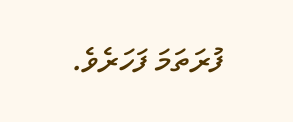ފުރަތަމަ ފަހަރެވެ.